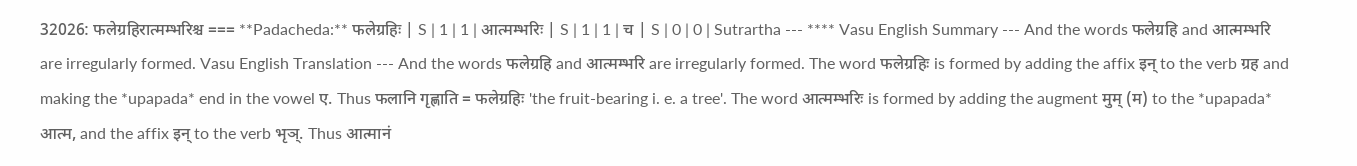32026: फलेग्रहिरात्मम्भरिश्च === **Padacheda:** फलेग्रहिः | S | 1 | 1 | आत्मम्भरिः | S | 1 | 1 | च | S | 0 | 0 | Sutrartha --- **** Vasu English Summary --- And the words फलेग्रहि and आत्मम्भरि are irregularly formed. Vasu English Translation --- And the words फलेग्रहि and आत्मम्भरि are irregularly formed. The word फलेग्रहिः is formed by adding the affix इन् to the verb ग्रह and making the *upapada* end in the vowel ए. Thus फलानि गृह्णाति = फलेग्रहिः 'the fruit-bearing i. e. a tree'. The word आत्मम्भरिः is formed by adding the augment मुम् (म) to the *upapada* आत्म, and the affix इन् to the verb भृञ्. Thus आत्मानं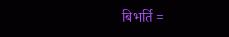बिभर्ति =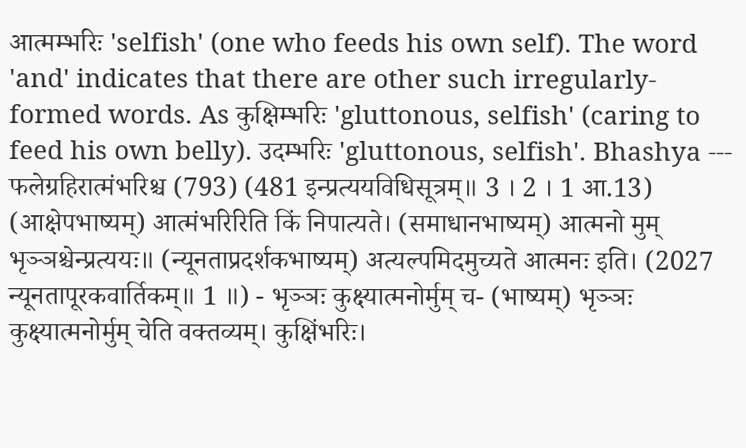आत्मम्भरिः 'selfish' (one who feeds his own self). The word 'and' indicates that there are other such irregularly-formed words. As कुक्षिम्भरिः 'gluttonous, selfish' (caring to feed his own belly). उदम्भरिः 'gluttonous, selfish'. Bhashya --- फलेग्रहिरात्मंभरिश्च (793) (481 इन्प्रत्ययविधिसूत्रम्॥ 3 । 2 । 1 आ.13) (आक्षेपभाष्यम्) आत्मंभरिरिति किं निपात्यते। (समाधानभाष्यम्) आत्मनो मुम् भृञ्ञश्चेन्प्रत्ययः॥ (न्यूनताप्रदर्शकभाष्यम्) अत्यल्पमिदमुच्यते आत्मनः इति। (2027 न्यूनतापूरकवार्तिकम्॥ 1 ॥) - भृञ्ञः कुक्ष्यात्मनोर्मुम् च- (भाष्यम्) भृञ्ञः कुक्ष्यात्मनोर्मुम् चेति वक्तव्यम्। कुक्षिंभरिः।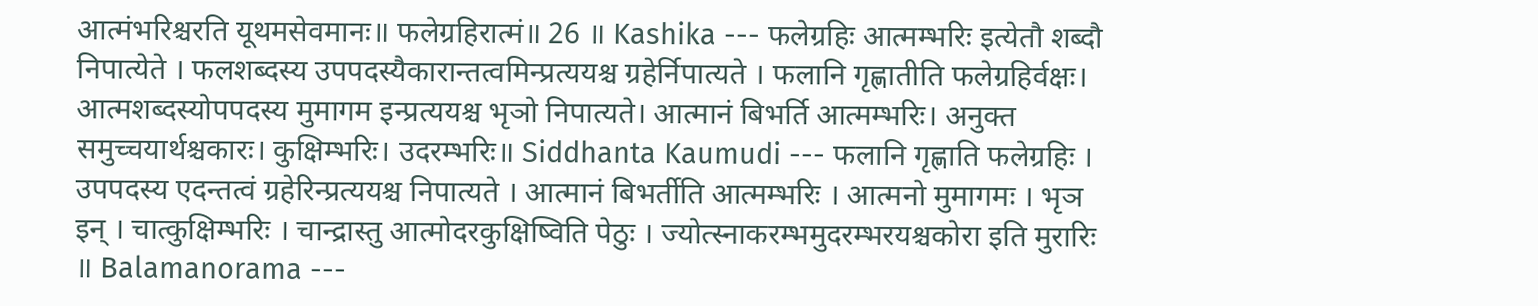आत्मंभरिश्चरति यूथमसेवमानः॥ फलेग्रहिरात्मं॥ 26 ॥ Kashika --- फलेग्रहिः आत्मम्भरिः इत्येतौ शब्दौ निपात्येते । फलशब्दस्य उपपदस्यैकारान्तत्वमिन्प्रत्ययश्च ग्रहेर्निपात्यते । फलानि गृह्णातीति फलेग्रहिर्वक्षः। आत्मशब्दस्योपपदस्य मुमागम इन्प्रत्ययश्च भृञो निपात्यते। आत्मानं बिभर्ति आत्मम्भरिः। अनुक्त समुच्चयार्थश्चकारः। कुक्षिम्भरिः। उदरम्भरिः॥ Siddhanta Kaumudi --- फलानि गृह्णाति फलेग्रहिः । उपपदस्य एदन्तत्वं ग्रहेरिन्प्रत्ययश्च निपात्यते । आत्मानं बिभर्तीति आत्मम्भरिः । आत्मनो मुमागमः । भृञ इन् । चात्कुक्षिम्भरिः । चान्द्रास्तु आत्मोदरकुक्षिष्विति पेठुः । ज्योत्स्नाकरम्भमुदरम्भरयश्चकोरा इति मुरारिः ॥ Balamanorama ---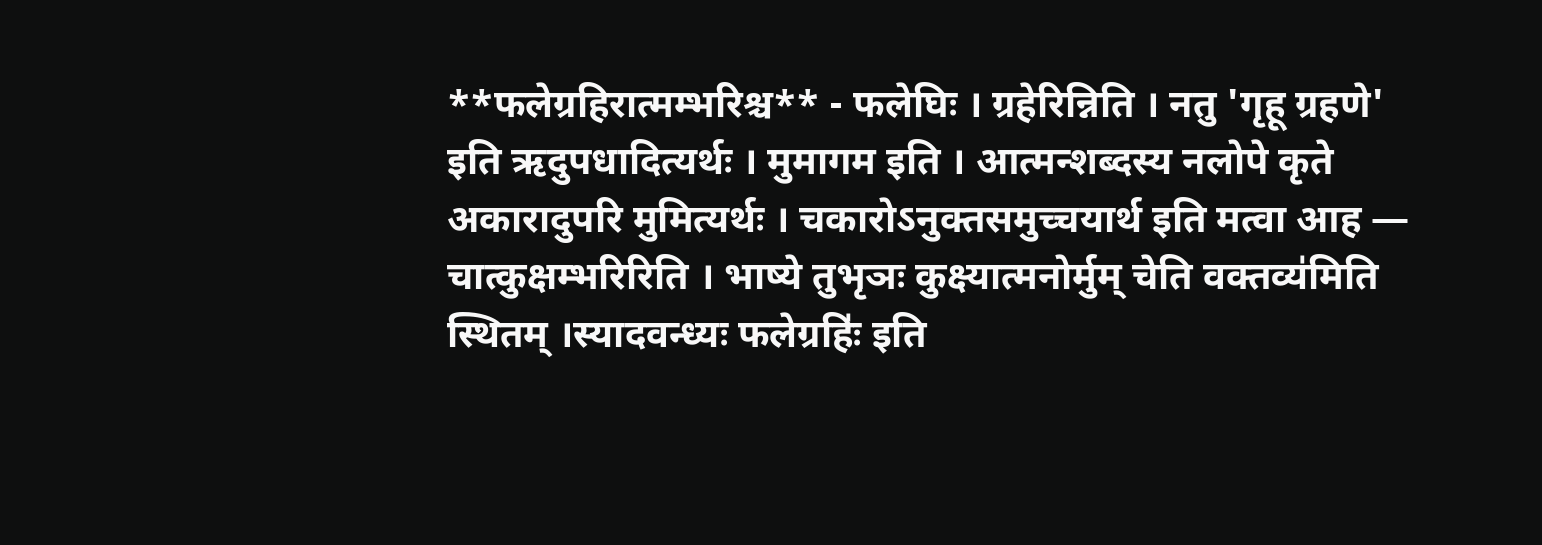**फलेग्रहिरात्मम्भरिश्च** - फलेघिः । ग्रहेरिन्निति । नतु 'गृहू ग्रहणे' इति ऋदुपधादित्यर्थः । मुमागम इति । आत्मन्शब्दस्य नलोपे कृते अकारादुपरि मुमित्यर्थः । चकारोऽनुक्तसमुच्चयार्थ इति मत्वा आह — चात्कुक्षम्भरिरिति । भाष्ये तुभृञः कुक्ष्यात्मनोर्मुम् चेति वक्तव्य॑मिति स्थितम् ।स्यादवन्ध्यः फलेग्रहिः॑ इति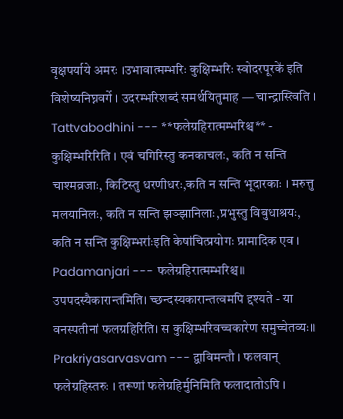वृक्षपर्याये अमरः ।उभावात्मम्भरिः कुक्षिम्भरिः स्वोदरपूरके॑ इति विशेष्यनिघ्नवर्गे । उदरम्भरिशब्दं समर्थयितुमाह — चान्द्रास्त्विति । Tattvabodhini --- **फलेग्रहिरात्मम्भरिश्च** - कुक्षिम्भरिरिति । एवं चगिरिस्तु कनकाचलः, कति न सन्ति चाश्मव्रजाः, किटिस्तु धरणीधरः,कति न सन्ति भूदारकाः । मरुत्तु मलयानिलः, कति न सन्ति झञ्झानिलाः,प्रभुस्तु विबुधाश्रयः, कति न सन्ति कुक्षिम्भराः॑इति केषांचित्प्रयोगः प्रामादिक एव । Padamanjari --- फलेग्रहिरात्मम्भरिश्च॥ उपपदस्यैकारान्तमिति। च्छन्दस्यकारान्तत्वमपि द्दश्यते - या वनस्पतीनां फलग्रहिरिति। स कुक्षिम्भरिवच्चकारेण समुच्चेतव्यः॥ Prakriyasarvasvam --- द्वाविमन्तौ । फलवान् फलेग्रहिस्तरुः । तरूणां फलेग्रहिर्मुनिमिति फलादातोऽपि ।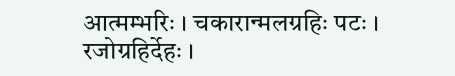आत्मम्भरिः । चकारान्मलग्रहिः पटः । रजोग्रहिर्देहः ।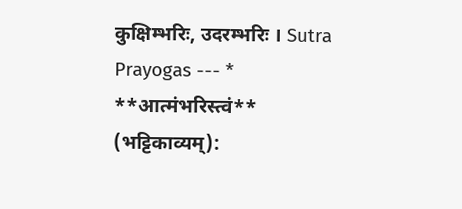कुक्षिम्भरिः, उदरम्भरिः । Sutra Prayogas --- * **आत्मंभरिस्त्वं** (भट्टिकाव्यम्):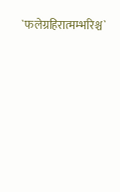`फलेग्रहिरात्मम्भरिश्च`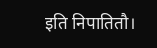इति निपातितौ।